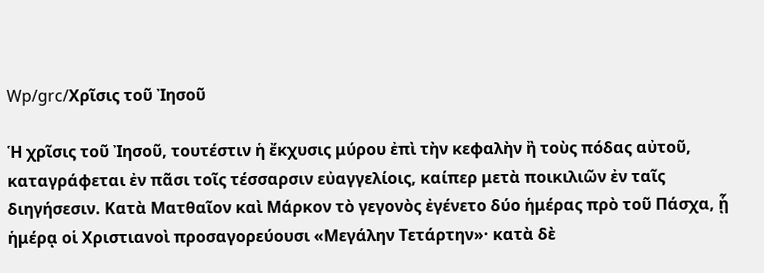Wp/grc/Χρῖσις τοῦ Ἰησοῦ

Ἡ χρῖσις τοῦ Ἰησοῦ, τουτέστιν ἡ ἔκχυσις μύρου ἐπὶ τὴν κεφαλὴν ἢ τοὺς πόδας αὐτοῦ, καταγράφεται ἐν πᾶσι τοῖς τέσσαρσιν εὐαγγελίοις, καίπερ μετὰ ποικιλιῶν ἐν ταῖς διηγήσεσιν. Κατὰ Ματθαῖον καὶ Μάρκον τὸ γεγονὸς ἐγένετο δύο ἡμέρας πρὸ τοῦ Πάσχα, ᾗ ἡμέρᾳ οἱ Χριστιανοὶ προσαγορεύουσι «Μεγάλην Τετάρτην»· κατὰ δὲ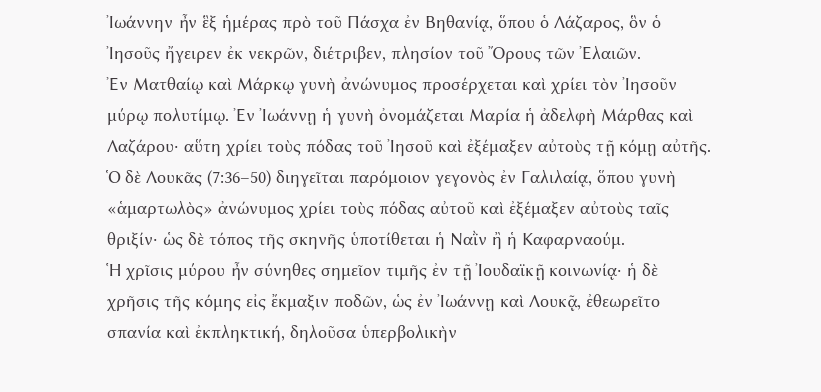Ἰωάννην ἦν ἓξ ἡμέρας πρὸ τοῦ Πάσχα ἐν Βηθανίᾳ, ὅπου ὁ Λάζαρος, ὃν ὁ Ἰησοῦς ἤγειρεν ἐκ νεκρῶν, διέτριβεν, πλησίον τοῦ Ὄρους τῶν Ἐλαιῶν.
Ἐν Ματθαίῳ καὶ Μάρκῳ γυνὴ ἀνώνυμος προσέρχεται καὶ χρίει τὸν Ἰησοῦν μύρῳ πολυτίμῳ. Ἐν Ἰωάννῃ ἡ γυνὴ ὀνομάζεται Μαρία ἡ ἀδελφὴ Μάρθας καὶ Λαζάρου· αὕτη χρίει τοὺς πόδας τοῦ Ἰησοῦ καὶ ἐξέμαξεν αὐτοὺς τῇ κόμῃ αὐτῆς. Ὁ δὲ Λουκᾶς (7:36–50) διηγεῖται παρόμοιον γεγονὸς ἐν Γαλιλαίᾳ, ὅπου γυνὴ «ἁμαρτωλὸς» ἀνώνυμος χρίει τοὺς πόδας αὐτοῦ καὶ ἐξέμαξεν αὐτοὺς ταῖς θριξίν· ὡς δὲ τόπος τῆς σκηνῆς ὑποτίθεται ἡ Ναῒν ἢ ἡ Καφαρναούμ.
Ἡ χρῖσις μύρου ἦν σύνηθες σημεῖον τιμῆς ἐν τῇ Ἰουδαϊκῇ κοινωνίᾳ· ἡ δὲ χρῆσις τῆς κόμης εἰς ἔκμαξιν ποδῶν, ὡς ἐν Ἰωάννῃ καὶ Λουκᾷ, ἐθεωρεῖτο σπανία καὶ ἐκπληκτική, δηλοῦσα ὑπερβολικὴν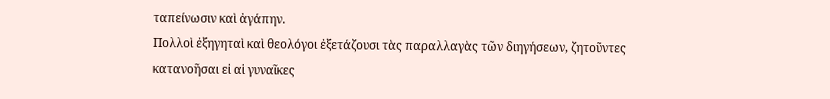ταπείνωσιν καὶ ἀγάπην.
Πολλοὶ ἐξηγηταὶ καὶ θεολόγοι ἐξετάζουσι τὰς παραλλαγὰς τῶν διηγήσεων, ζητοῦντες κατανοῆσαι εἰ αἱ γυναῖκες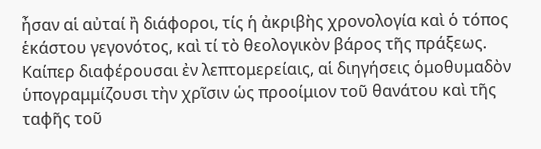ἦσαν αἱ αὐταί ἢ διάφοροι, τίς ἡ ἀκριβὴς χρονολογία καὶ ὁ τόπος ἑκάστου γεγονότος, καὶ τί τὸ θεολογικὸν βάρος τῆς πράξεως. Καίπερ διαφέρουσαι ἐν λεπτομερείαις, αἱ διηγήσεις ὁμοθυμαδὸν ὑπογραμμίζουσι τὴν χρῖσιν ὡς προοίμιον τοῦ θανάτου καὶ τῆς ταφῆς τοῦ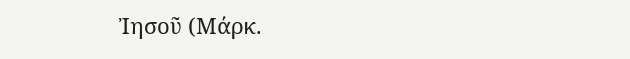Ἰησοῦ (Μάρκ.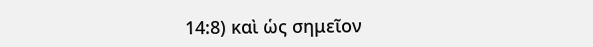14:8) καὶ ὡς σημεῖον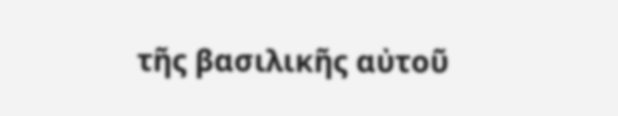τῆς βασιλικῆς αὐτοῦ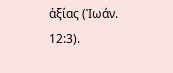ἀξίας (Ἰωάν. 12:3).